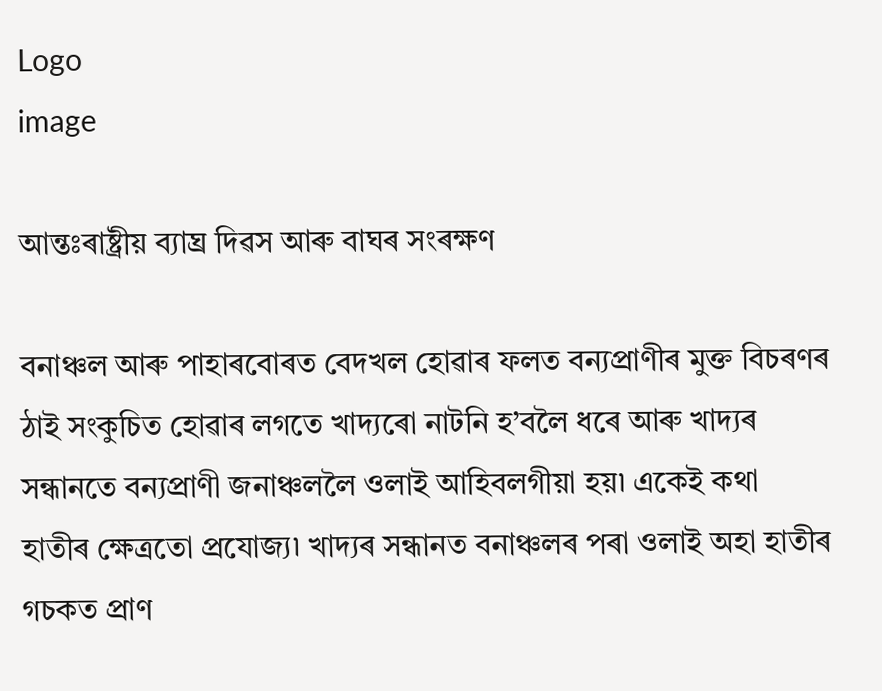Logo
image

আন্তঃৰাষ্ট্ৰীয় ব্যাঘ্ৰ দিৱস আৰু বাঘৰ সংৰক্ষণ

বনাঞ্চল আৰু পাহাৰবোৰত বেদখল হোৱাৰ ফলত বন্যপ্ৰাণীৰ মুক্ত বিচৰণৰ ঠাই সংকুচিত হোৱাৰ লগতে খাদ্যৰো নাটনি হ’বলৈ ধৰে আৰু খাদ্যৰ সন্ধানতে বন্যপ্ৰাণী জনাঞ্চললৈ ওলাই আহিবলগীয়া হয়৷ একেই কথা হাতীৰ ক্ষেত্ৰতো প্ৰযোজ্য৷ খাদ্যৰ সন্ধানত বনাঞ্চলৰ পৰা ওলাই অহা হাতীৰ গচকত প্ৰাণ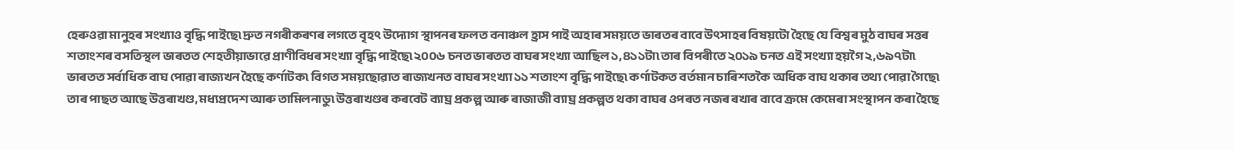হেৰুওৱা মানুহৰ সংখ্যাও বৃদ্ধি পাইছে৷ দ্ৰুত নগৰীকৰণৰ লগতে বৃহৎ উদ্যোগ স্থাপনৰ ফলত বনাঞ্চল হ্ৰাস পাই অহাৰ সময়তে ভাৰতৰ বাবে উৎসাহৰ বিষয়টো হৈছে যে বিশ্বৰ মুঠ বাঘৰ সত্তৰ শতাংশৰ বসতিস্থল ভাৰতত শেহতীয়াভাৱে প্ৰাণীবিধৰ সংখ্যা বৃদ্ধি পাইছে৷ ২০০৬ চনত ভাৰতত বাঘৰ সংখ্যা আছিল ১,৪১১টা৷ তাৰ বিপৰীতে ২০১৯ চনত এই সংখ্যা হয়গৈ ২,৬৯৭টা৷ ভাৰতত সৰ্বাধিক বাঘ পোৱা ৰাজ্যখন হৈছে কৰ্ণাটক৷ বিগত সময়ছোৱাত ৰাজ্যখনত বাঘৰ সংখ্যা ১১ শতাংশ বৃদ্ধি পাইছে৷ কৰ্ণাটকত বৰ্তমান চাৰিশতকৈ অধিক বাঘ থকাৰ তথ্য পোৱা গৈছে৷ তাৰ পাছত আছে উত্তৰাখণ্ড, মধ্যপ্ৰদেশ আৰু তামিলনাডু৷ উত্তৰাখণ্ডৰ কৰবেট ব্যাঘ্ৰ প্ৰকল্প আৰু ৰাজাজী ব্যাঘ্ৰ প্ৰকল্পত থকা বাঘৰ ওপৰত নজৰ ৰখাৰ বাবে ক্ৰমে কেমেৰা সংস্থাপন কৰা হৈছে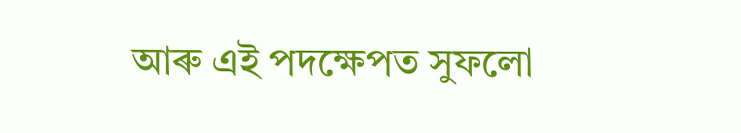আৰু এই পদক্ষেপত সুফলো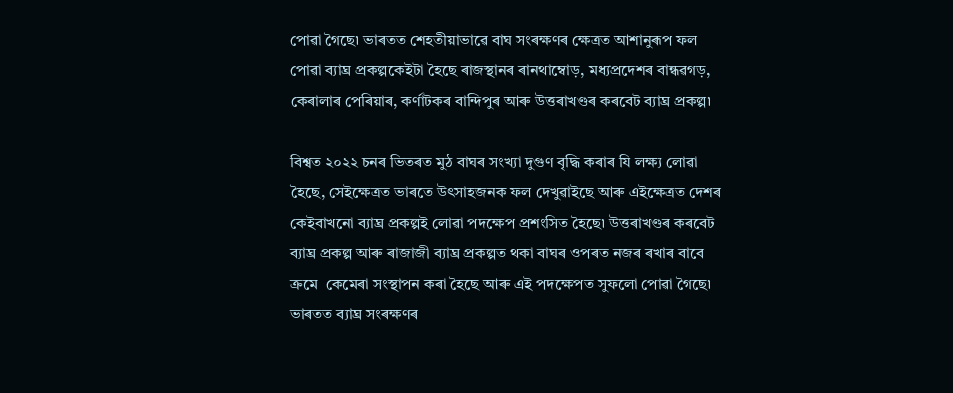পোৱা গৈছে৷ ভাৰতত শেহতীয়াভাৱে বাঘ সংৰক্ষণৰ ক্ষেত্ৰত আশানুৰূপ ফল পোৱা ব্যাঘ্ৰ প্ৰকল্পকেইটা হৈছে ৰাজস্থানৰ ৰানথাম্বোড়, মধ্যপ্ৰদেশৰ বান্ধৱগড়, কেৰালাৰ পেৰিয়াৰ, কৰ্ণাটকৰ বান্দিপুৰ আৰু উত্তৰাখণ্ডৰ কৰবেট ব্যাঘ্ৰ প্ৰকল্প৷

বিশ্বত ২০২২ চনৰ ভিতৰত মুঠ বাঘৰ সংখ্যা দুগুণ বৃদ্ধি কৰাৰ যি লক্ষ্য লোৱা হৈছে, সেইক্ষেত্ৰত ভাৰতে উৎসাহজনক ফল দেখুৱাইছে আৰু এইক্ষেত্ৰত দেশৰ কেইবাখনো ব্যাঘ্ৰ প্ৰকল্পই লোৱা পদক্ষেপ প্ৰশংসিত হৈছে৷ উত্তৰাখণ্ডৰ কৰবেট ব্যাঘ্ৰ প্ৰকল্প আৰু ৰাজাজী ব্যাঘ্ৰ প্ৰকল্পত থকা বাঘৰ ওপৰত নজৰ ৰখাৰ বাবে ক্ৰমে  কেমেৰা সংস্থাপন কৰা হৈছে আৰু এই পদক্ষেপত সুফলো পোৱা গৈছে৷ ভাৰতত ব্যাঘ্ৰ সংৰক্ষণৰ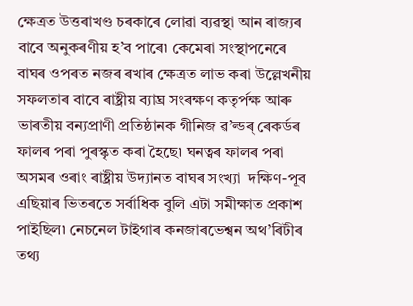ক্ষেত্ৰত উত্তৰাখণ্ড চৰকাৰে লোৱা ব্যৱস্থা আন ৰাজ্যৰ বাবে অনুকৰণীয় হ’ব পাৰে৷ কেমেৰা সংস্থাপনেৰে বাঘৰ ওপৰত নজৰ ৰখাৰ ক্ষেত্ৰত লাভ কৰা উল্লেখনীয় সফলতাৰ বাবে ৰাষ্ট্ৰীয় ব্যাঘ্ৰ সংৰক্ষণ কতৃৰ্পক্ষ আৰু ভাৰতীয় বন্যপ্ৰাণী প্ৰতিষ্ঠানক গীনিজ ৱ’ল্ডৰ্ ৰেকৰ্ডৰ ফালৰ পৰা পুৰস্কৃত কৰা হৈছে৷ ঘনত্বৰ ফালৰ পৰা অসমৰ ওৰাং ৰাষ্ট্ৰীয় উদ্যানত বাঘৰ সংখ্যা  দক্ষিণ-পূব এছিয়াৰ ভিতৰতে সৰ্বাধিক বুলি এটা সমীক্ষাত প্ৰকাশ পাইছিল৷ নেচনেল টাইগাৰ কনজাৰভেশ্বন অথ’ৰিটীৰ তথ্য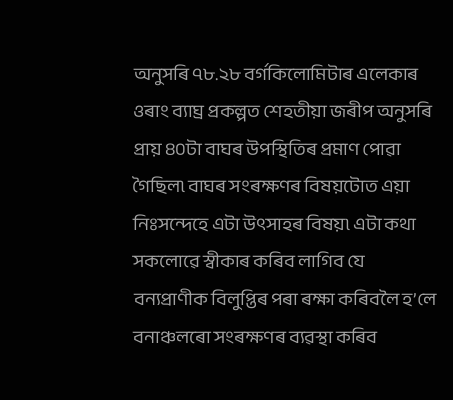অনুসৰি ৭৮.২৮ বৰ্গকিলোমিটাৰ এলেকাৰ ওৰাং ব্যাঘ্ৰ প্ৰকল্পত শেহতীয়া জৰীপ অনুসৰি  প্ৰায় ৪০টা বাঘৰ উপস্থিতিৰ প্ৰমাণ পোৱা গৈছিল৷ বাঘৰ সংৰক্ষণৰ বিষয়টোত এয়া নিঃসন্দেহে এটা উৎসাহৰ বিষয়৷ এটা কথা সকলোৱে স্বীকাৰ কৰিব লাগিব যে বন্যপ্ৰাণীক বিলুপ্তিৰ পৰা ৰক্ষা কৰিবলৈ হ’লে বনাঞ্চলৰো সংৰক্ষণৰ ব্যৱস্থা কৰিব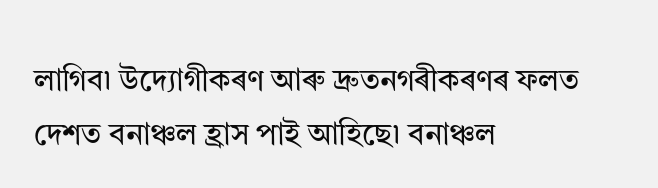লাগিব৷ উদ্যোগীকৰণ আৰু দ্ৰুতনগৰীকৰণৰ ফলত দেশত বনাঞ্চল হ্ৰাস পাই আহিছে৷ বনাঞ্চল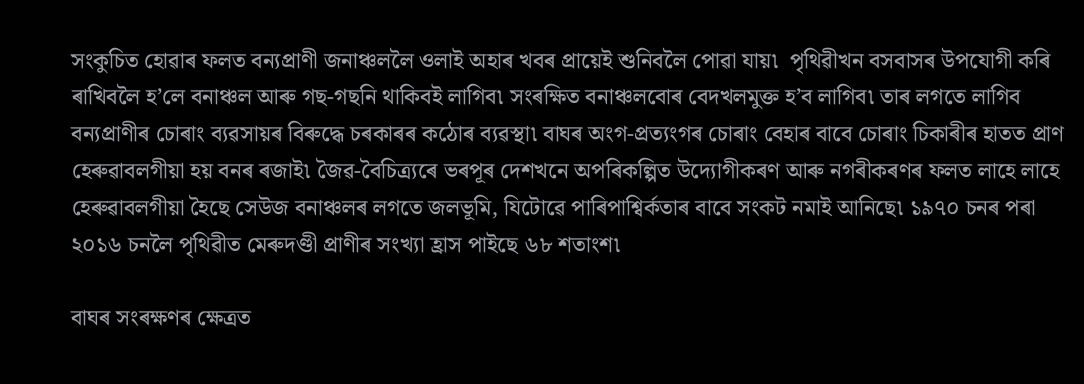সংকুচিত হোৱাৰ ফলত বন্যপ্ৰাণী জনাঞ্চললৈ ওলাই অহাৰ খবৰ প্ৰায়েই শুনিবলৈ পোৱা যায়৷  পৃথিৱীখন বসবাসৰ উপযোগী কৰি ৰাখিবলৈ হ’লে বনাঞ্চল আৰু গছ-গছনি থাকিবই লাগিব৷ সংৰক্ষিত বনাঞ্চলবোৰ বেদখলমুক্ত হ’ব লাগিব৷ তাৰ লগতে লাগিব বন্যপ্ৰাণীৰ চোৰাং ব্যৱসায়ৰ বিৰুদ্ধে চৰকাৰৰ কঠোৰ ব্যৱস্থা৷ বাঘৰ অংগ-প্ৰত্যংগৰ চোৰাং বেহাৰ বাবে চোৰাং চিকাৰীৰ হাতত প্ৰাণ হেৰুৱাবলগীয়া হয় বনৰ ৰজাই৷ জৈৱ-বৈচিত্ৰ্যৰে ভৰপূৰ দেশখনে অপৰিকল্পিত উদ্যোগীকৰণ আৰু নগৰীকৰণৰ ফলত লাহে লাহে হেৰুৱাবলগীয়া হৈছে সেউজ বনাঞ্চলৰ লগতে জলভূমি, যিটোৱে পাৰিপাশ্বিৰ্কতাৰ বাবে সংকট নমাই আনিছে৷ ১৯৭০ চনৰ পৰা ২০১৬ চনলৈ পৃথিৱীত মেৰুদণ্ডী প্ৰাণীৰ সংখ্যা হ্ৰাস পাইছে ৬৮ শতাংশ৷

বাঘৰ সংৰক্ষণৰ ক্ষেত্ৰত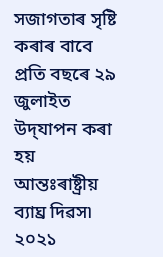সজাগতাৰ সৃষ্টি কৰাৰ বাবে প্ৰতি বছৰে ২৯ জুলাইত উদ্‌যাপন কৰা হয় আন্তঃৰাষ্ট্ৰীয় ব্যাঘ্ৰ দিৱস৷ ২০২১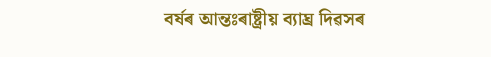বৰ্ষৰ আন্তঃৰাষ্ট্ৰীয় ব্যাঘ্ৰ দিৱসৰ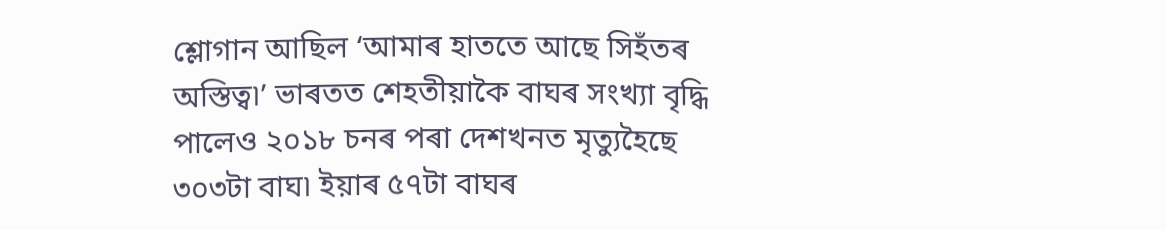শ্লোগান আছিল ‘আমাৰ হাততে আছে সিহঁতৰ অস্তিত্ব৷’ ভাৰতত শেহতীয়াকৈ বাঘৰ সংখ্যা বৃদ্ধি পালেও ২০১৮ চনৰ পৰা দেশখনত মৃত্যুহৈছে ৩০৩টা বাঘ৷ ইয়াৰ ৫৭টা বাঘৰ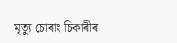মৃত্যু চোৰাং চিকাৰীৰ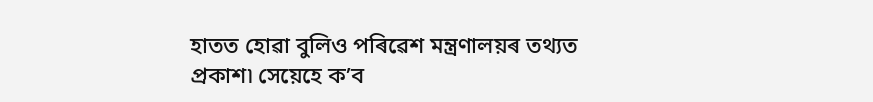হাতত হোৱা বুলিও পৰিৱেশ মন্ত্ৰণালয়ৰ তথ্যত প্ৰকাশ৷ সেয়েহে ক’ব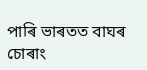পাৰি ভাৰতত বাঘৰ চোৰাং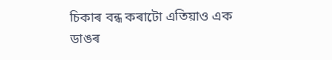চিকাৰ বন্ধ কৰাটো এতিয়াও এক ডাঙৰ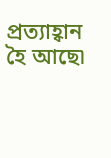প্ৰত্যাহ্বান হৈ আছে৷